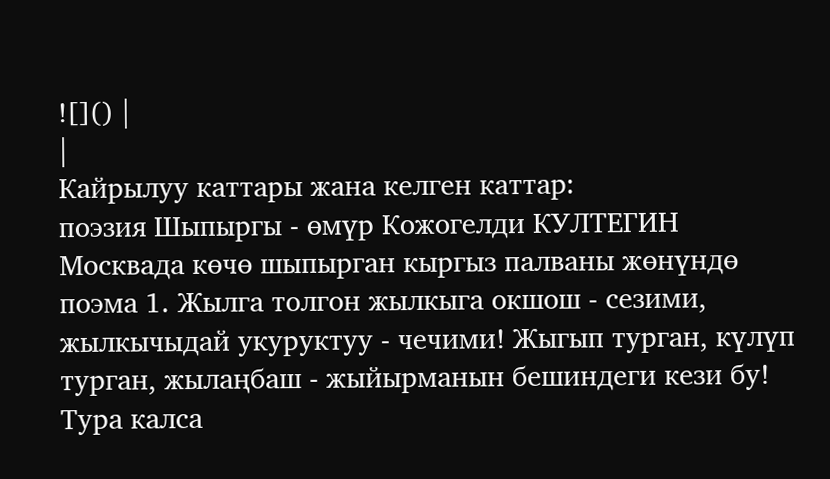![]() |
|
Кайрылуу каттары жана келген каттар:
поэзия Шыпыргы - өмүр Кожогелди КУЛТЕГИН Москвада көчө шыпырган кыргыз палваны жөнүндө поэма 1. Жылга толгон жылкыга окшош - сезими, жылкычыдай укуруктуу - чечими! Жыгып турган, күлүп турган, жылаңбаш - жыйырманын бешиндеги кези бу! Тура калса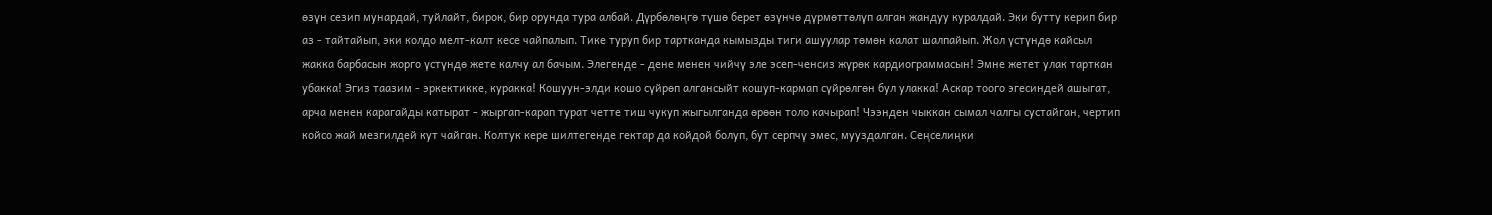өзүн сезип мунардай, туйлайт, бирок, бир орунда тура албай. Дүрбөлөңгө түшө берет өзүнчө дүрмөттөлүп алган жандуу куралдай. Эки бутту керип бир аз - тайтайып, эки колдо мелт-калт кесе чайпалып. Тике туруп бир тартканда кымызды тиги ашуулар төмөн калат шалпайып. Жол үстүндө кайсыл жакка барбасын жорго үстүндө жете калчу ал бачым. Элегенде - дене менен чийчү эле эсеп-ченсиз жүрөк кардиограммасын! Эмне жетет улак тарткан убакка! Эгиз таазим - эркектикке, куракка! Кошуун-элди кошо сүйрөп алгансыйт кошуп-кармап сүйрөлгөн бул улакка! Аскар тоого эгесиндей ашыгат, арча менен карагайды катырат - жыргап-карап турат четте тиш чукуп жыгылганда өрөөн толо качырап! Чээнден чыккан сымал чалгы сустайган, чертип койсо жай мезгилдей кут чайган. Колтук кере шилтегенде гектар да койдой болуп, бут серпчү эмес, мууздалган. Сеңселиңки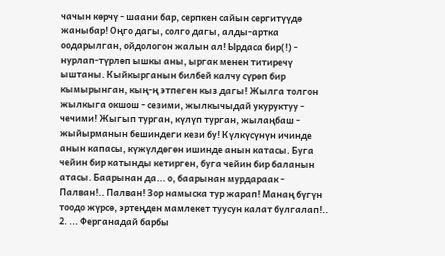чачын көрчү - шаани бар, серпкен сайын сергитүүдө жаныбар! Оңго дагы, солго дагы, алды-артка оодарылган, ойдологон жалын ал! Ырдаса бир(!) - нурлап-түрлөп ышкы аны, ыргак менен титиречү ыштаны. Кыйкырганын билбей калчу сүрөп бир кымырынган, кың-ң этпеген кыз дагы! Жылга толгон жылкыга окшош - сезими, жылкычыдай укуруктуу - чечими! Жыгып турган, күлүп турган, жылаңбаш - жыйырманын бешиндеги кези бу! Күлкүсүнүн ичинде анын капасы, күжүлдөгөн ишинде анын катасы. Буга чейин бир катынды кетирген, буга чейин бир баланын атасы. Баарынан да... о, баарынан мурдараак - Палван!.. Палван! Зор намыска тур жарап! Манаң бүгүн тоодо жүрсө, эртеңден мамлекет туусун калат булгалап!.. 2. ... Ферганадай барбы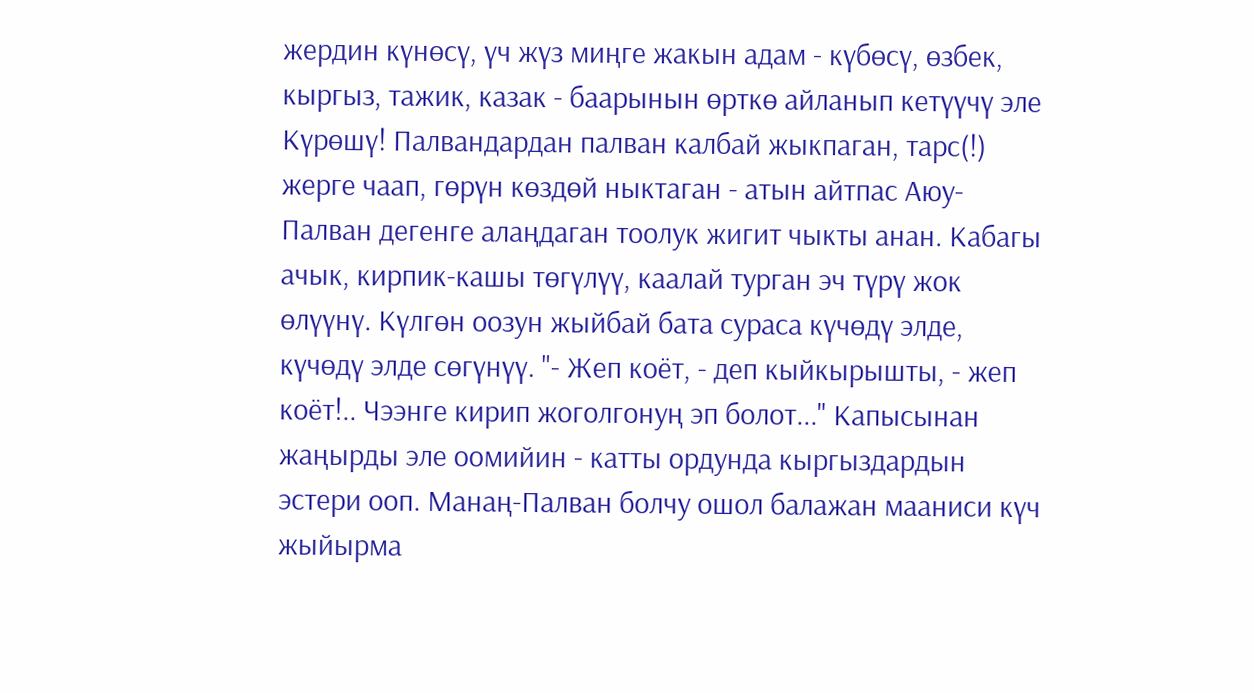жердин күнөсү, үч жүз миңге жакын адам - күбөсү, өзбек, кыргыз, тажик, казак - баарынын өрткө айланып кетүүчү эле Күрөшү! Палвандардан палван калбай жыкпаган, тарс(!) жерге чаап, гөрүн көздөй ныктаган - атын айтпас Аюу-Палван дегенге алаңдаган тоолук жигит чыкты анан. Кабагы ачык, кирпик-кашы төгүлүү, каалай турган эч түрү жок өлүүнү. Күлгөн оозун жыйбай бата сураса күчөдү элде, күчөдү элде сөгүнүү. "- Жеп коёт, - деп кыйкырышты, - жеп коёт!.. Чээнге кирип жоголгонуң эп болот..." Капысынан жаңырды эле оомийин - катты ордунда кыргыздардын эстери ооп. Манаң-Палван болчу ошол балажан мааниси күч жыйырма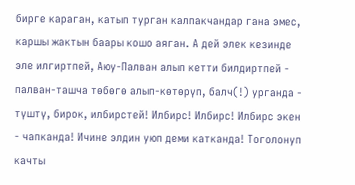бирге караган, катып турган калпакчандар гана эмес, каршы жактын баары кошо аяган. А дей элек кезинде эле илгиртпей, Аюу-Палван алып кетти билдиртпей - палван-ташча төбөгө алып-көтөрүп, балч(!) урганда - түштү, бирок, илбирстей! Илбирс! Илбирс! Илбирс экен - чапканда! Ичине элдин уюп деми катканда! Тоголонуп качты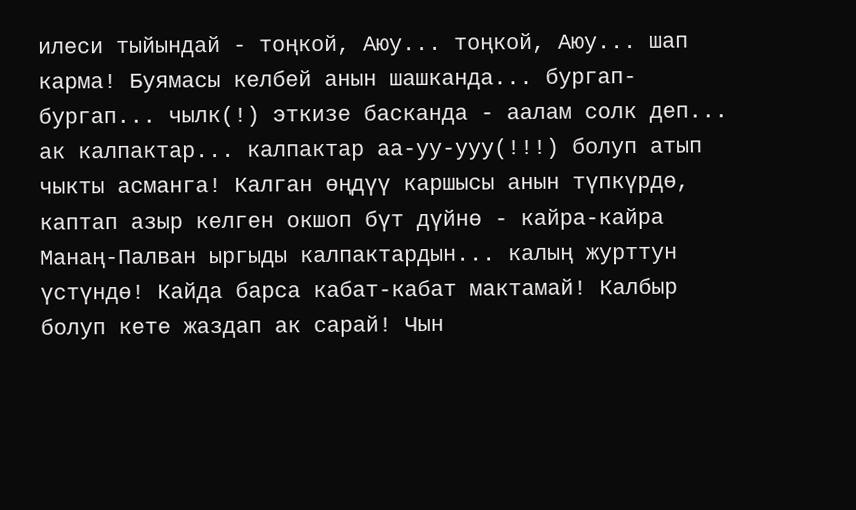илеси тыйындай - тоңкой, Аюу... тоңкой, Аюу... шап карма! Буямасы келбей анын шашканда... бургап-бургап... чылк(!) эткизе басканда - аалам солк деп... ак калпактар... калпактар аа-уу-ууу(!!!) болуп атып чыкты асманга! Калган өңдүү каршысы анын түпкүрдө, каптап азыр келген окшоп бүт дүйнө - кайра-кайра Манаң-Палван ыргыды калпактардын... калың журттун үстүндө! Кайда барса кабат-кабат мактамай! Калбыр болуп кете жаздап ак сарай! Чын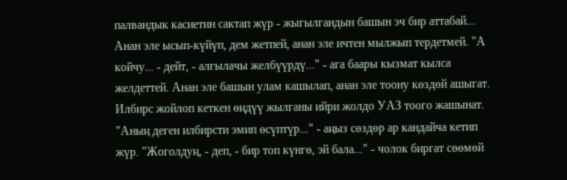палвандык касиетин сактап жүр - жыгылгандын башын эч бир аттабай... Анан эле ысып-күйүп, дем жетпей, анан эле ичтен мылжып тердетмей. "А койчу... - дейт, - алгылачы желбүүрдү..." - ага баары кызмат кылса желдеттей. Анан эле башын улам кашылап, анан эле тоону көздөй ашыгат. Илбирс жойлоп кеткен өңдүү жылганы ийри жолдо УАЗ тоого жашынат. "Аның деген илбирсти эмип өсүптүр..." - аңыз сөздөр ар кандайча кетип жүр. "Жоголдуң, - деп, - бир топ күнгө, эй бала..." - чолок биргат сөөмөй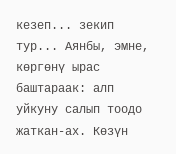кезеп... зекип тур... Аянбы, эмне, көргөнү ырас баштараак: алп уйкуну салып тоодо жаткан-ах. Көзүн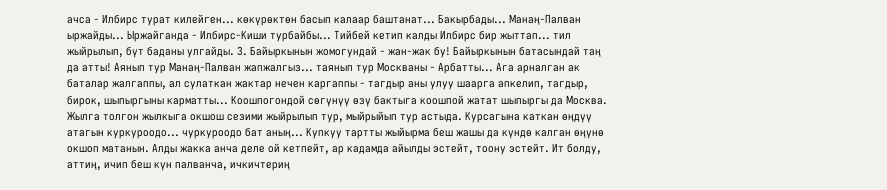ачса - Илбирс турат килейген... көкүрөктөн басып калаар баштанат... Бакырбады... Манаң-Палван ыржайды... Ыржайганда - Илбирс-Киши турбайбы... Тийбей кетип калды Илбирс бир жыттап... тил жыйрылып, бүт баданы улгайды. 3. Байыркынын жомогундай - жан-жак бу! Байыркынын батасындай таң да атты! Аянып тур Манаң-Палван жапжалгыз... таянып тур Москваны - Арбатты... Ага арналган ак баталар жалгаппы, ал сулаткан жактар нечен каргаппы - тагдыр аны улуу шаарга апкелип, тагдыр, бирок, шыпыргыны карматты... Коошпогондой сөгүнүү өзү бактыга коошпой жатат шыпыргы да Москва. Жылга толгон жылкыга окшош сезими жыйрылып тур, мыйрыйып тур астыда. Курсагына каткан өңдүү атагын куркуроодо... чуркуроодо бат аның... Купкуу тартты жыйырма беш жашы да күндө калган өңүнө окшоп матанын. Алды жакка анча деле ой кетпейт, ар кадамда айылды эстейт, тоону эстейт. Ит болду, аттиң, ичип беш күн палванча, ичкичтериң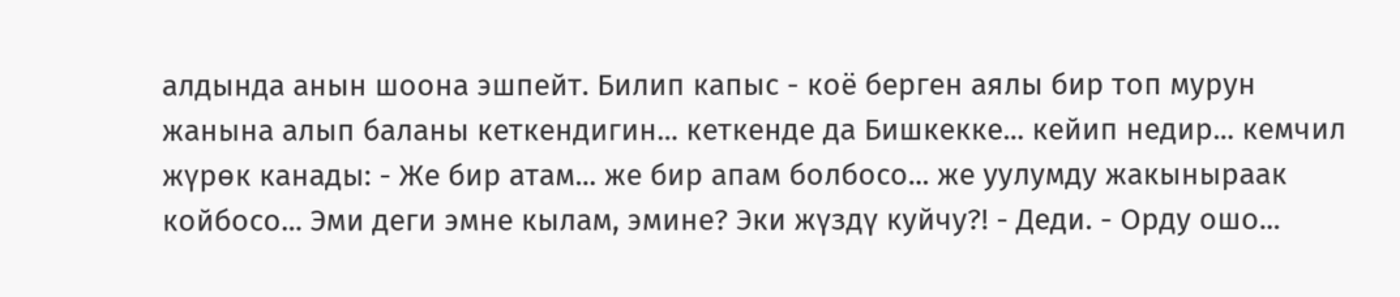алдында анын шоона эшпейт. Билип капыс - коё берген аялы бир топ мурун жанына алып баланы кеткендигин... кеткенде да Бишкекке... кейип недир... кемчил жүрөк канады: - Же бир атам... же бир апам болбосо... же уулумду жакыныраак койбосо... Эми деги эмне кылам, эмине? Эки жүздү куйчу?! - Деди. - Орду ошо...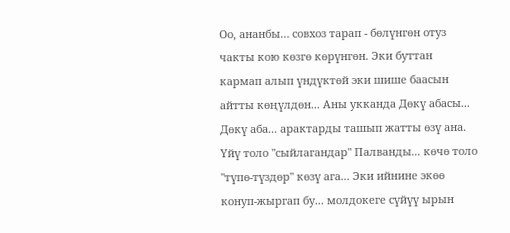Оо, ананбы… совхоз тарап - бөлүнгөн отуз чакты кою көзгө көрүнгөн. Эки буттан кармап алып үндүктөй эки шише баасын айтты көңүлдөн... Аны укканда Дөкү абасы... Дөкү аба... арактарды ташып жатты өзү ана. Үйү толо "сыйлагандар" Палванды... көчө толо "түпө-түздөр" көзү ага... Эки ийнине экөө конуп-жыргап бу... молдокеге сүйүү ырын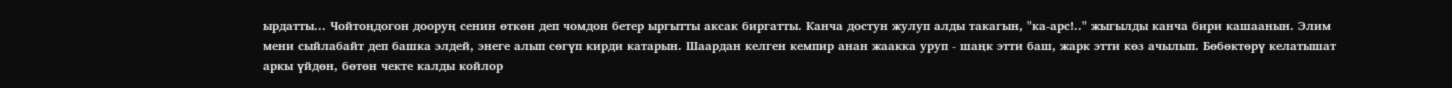ырдатты... Чойтоңдогон дооруң сенин өткөн деп чомдон бетер ыргытты аксак биргатты. Канча достун жулуп алды такагын, "ка-арс!.." жыгылды канча бири кашаанын. Элим мени сыйлабайт деп башка элдей, энеге алып сөгүп кирди катарын. Шаардан келген кемпир анан жаакка уруп - шаңк этти баш, жарк этти көз ачылып. Бөбөктөрү келатышат аркы үйдөн, бөтөн чекте калды койлор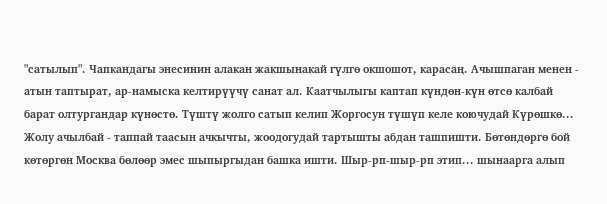"сатылып". Чапкандагы энесинин алакан жакшынакай гүлгө окшошот, карасаң. Ачышпаган менен - атын таптырат, ар-намыска келтирүүчү санат ал. Каатчылыгы каптап күндөн-күн өтсө калбай барат олтургандар күнөстө. Түштү жолго сатып келип Жоргосун түшүп келе коючудай Күрөшкө... Жолу ачылбай - таппай таасын ачкычты, жоодогудай тартышты абдан ташпишти. Бөтөндөргө бой көтөргөн Москва бөлөөр эмес шыпыргыдан башка ишти. Шыр-рп-шыр-рп этип... шынаарга алып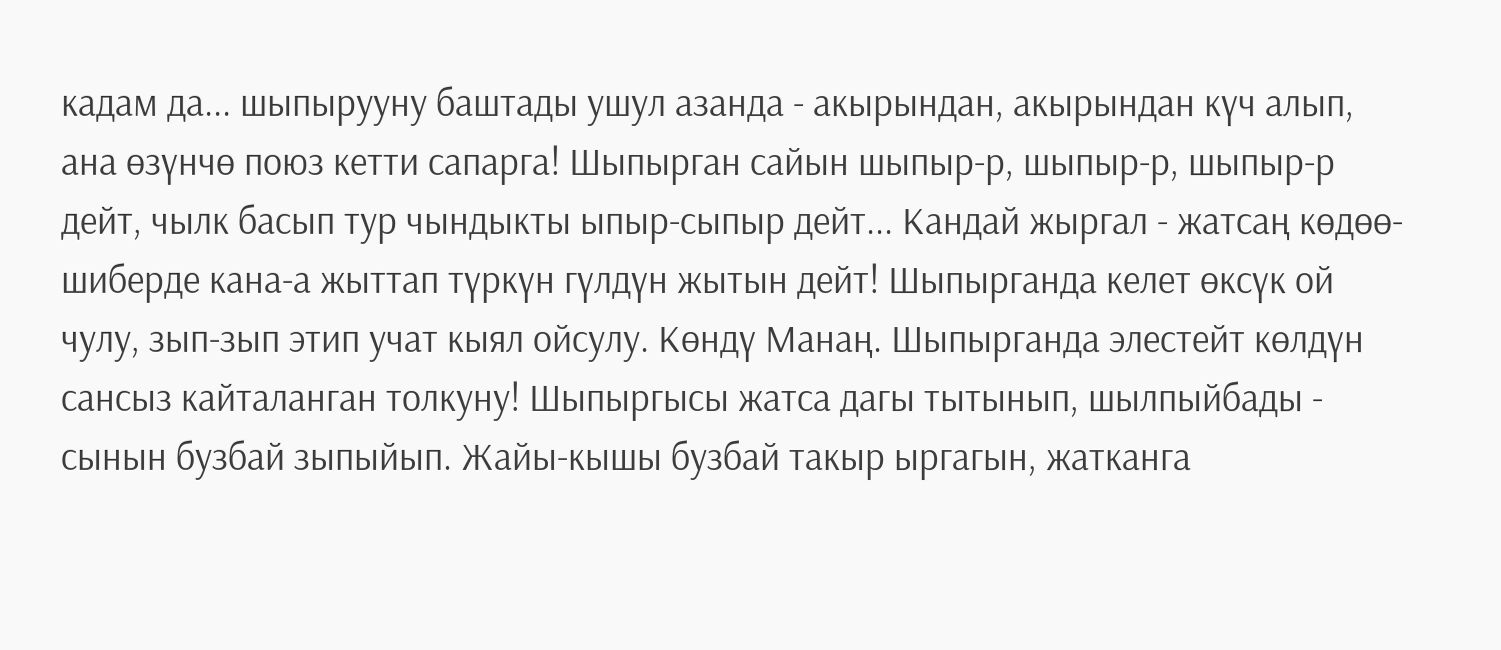кадам да... шыпырууну баштады ушул азанда - акырындан, акырындан күч алып, ана өзүнчө поюз кетти сапарга! Шыпырган сайын шыпыр-р, шыпыр-р, шыпыр-р дейт, чылк басып тур чындыкты ыпыр-сыпыр дейт... Кандай жыргал - жатсаң көдөө-шиберде кана-а жыттап түркүн гүлдүн жытын дейт! Шыпырганда келет өксүк ой чулу, зып-зып этип учат кыял ойсулу. Көндү Манаң. Шыпырганда элестейт көлдүн сансыз кайталанган толкуну! Шыпыргысы жатса дагы тытынып, шылпыйбады - сынын бузбай зыпыйып. Жайы-кышы бузбай такыр ыргагын, жатканга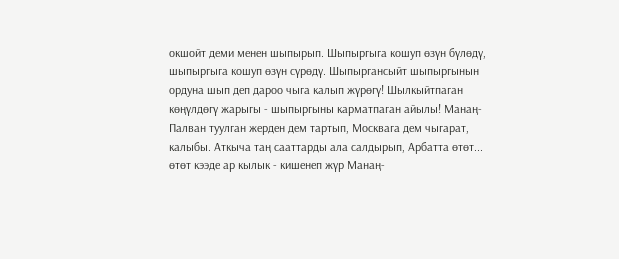окшойт деми менен шыпырып. Шыпыргыга кошуп өзүн бүлөдү, шыпыргыга кошуп өзүн сүрөдү. Шыпыргансыйт шыпыргынын ордуна шып деп дароо чыга калып жүрөгү! Шылкыйтпаган көңүлдөгү жарыгы - шыпыргыны карматпаган айылы! Манаң-Палван туулган жерден дем тартып, Москвага дем чыгарат, калыбы. Аткыча таң сааттарды ала салдырып, Арбатта өтөт... өтөт кээде ар кылык - кишенеп жүр Манаң-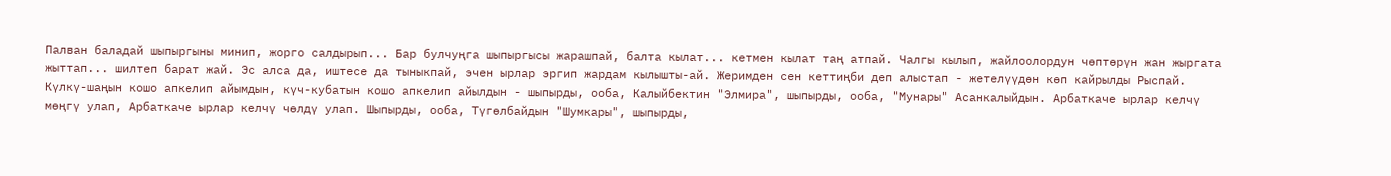Палван баладай шыпыргыны минип, жорго салдырып... Бар булчуңга шыпыргысы жарашпай, балта кылат... кетмен кылат таң атпай. Чалгы кылып, жайлоолордун чөптөрүн жан жыргата жыттап... шилтеп барат жай. Эс алса да, иштесе да тыныкпай, эчен ырлар эргип жардам кылышты-ай. Жеримден сен кеттиңби деп алыстап - жетелүүдөн көп кайрылды Рыспай. Күлкү-шаңын кошо апкелип айымдын, күч-кубатын кошо апкелип айылдын - шыпырды, ооба, Калыйбектин "Элмира", шыпырды, ооба, "Мунары" Асанкалыйдын. Арбаткаче ырлар келчү мөңгү улап, Арбаткаче ырлар келчү чөлдү улап. Шыпырды, ооба, Түгөлбайдын "Шумкары", шыпырды,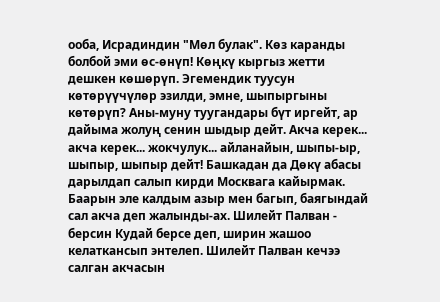ооба, Исрадиндин "Мөл булак". Көз каранды болбой эми өс-өнүп! Көңкү кыргыз жетти дешкен көшөрүп. Эгемендик туусун көтөрүүчүлөр эзилди, эмне, шыпыргыны көтөрүп? Аны-муну туугандары бүт иргейт, ар дайыма жолуң сенин шыдыр дейт. Акча керек... акча керек... жокчулук... айланайын, шыпы-ыр, шыпыр, шыпыр дейт! Башкадан да Дөкү абасы дарылдап салып кирди Москвага кайырмак. Баарын эле калдым азыр мен багып, баягындай сал акча деп жалынды-ах. Шилейт Палван - берсин Кудай берсе деп, ширин жашоо келаткансып энтелеп. Шилейт Палван кечээ салган акчасын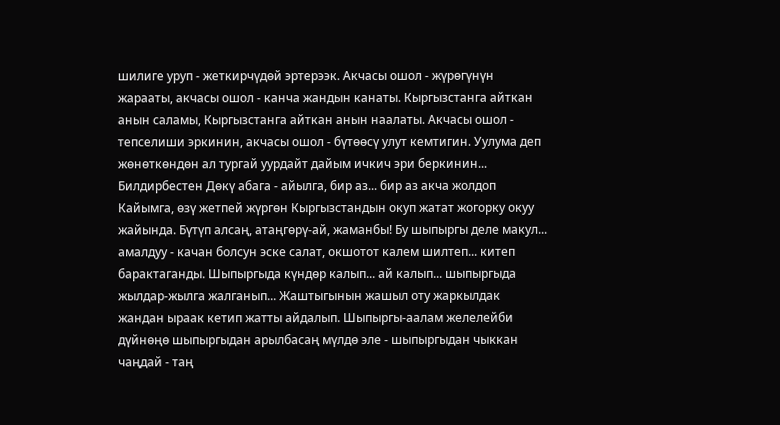шилиге уруп - жеткирчүдөй эртерээк. Акчасы ошол - жүрөгүнүн жарааты, акчасы ошол - канча жандын канаты. Кыргызстанга айткан анын саламы, Кыргызстанга айткан анын наалаты. Акчасы ошол - тепселиши эркинин, акчасы ошол - бүтөөсү улут кемтигин. Уулума деп жөнөткөндөн ал тургай уурдайт дайым ичкич эри беркинин... Билдирбестен Дөкү абага - айылга, бир аз... бир аз акча жолдоп Кайымга, өзү жетпей жүргөн Кыргызстандын окуп жатат жогорку окуу жайында. Бүтүп алсаң, атаңгөрү-ай, жаманбы! Бу шыпыргы деле макул... амалдуу - качан болсун эске салат, окшотот калем шилтеп... китеп барактаганды. Шыпыргыда күндөр калып... ай калып... шыпыргыда жылдар-жылга жалганып... Жаштыгынын жашыл оту жаркылдак жандан ыраак кетип жатты айдалып. Шыпыргы-аалам желелейби дүйнөңө шыпыргыдан арылбасаң мүлдө эле - шыпыргыдан чыккан чаңдай - таң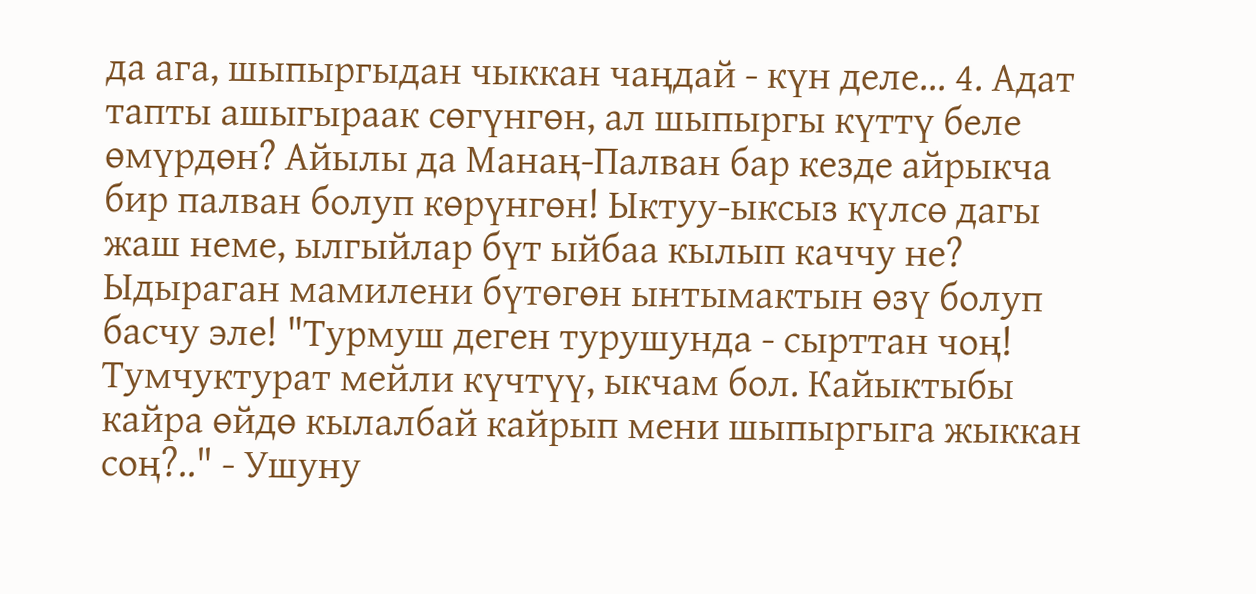да ага, шыпыргыдан чыккан чаңдай - күн деле... 4. Адат тапты ашыгыраак сөгүнгөн, ал шыпыргы күттү беле өмүрдөн? Айылы да Манаң-Палван бар кезде айрыкча бир палван болуп көрүнгөн! Ыктуу-ыксыз күлсө дагы жаш неме, ылгыйлар бүт ыйбаа кылып каччу не? Ыдыраган мамилени бүтөгөн ынтымактын өзү болуп басчу эле! "Турмуш деген турушунда - сырттан чоң! Тумчуктурат мейли күчтүү, ыкчам бол. Кайыктыбы кайра өйдө кылалбай кайрып мени шыпыргыга жыккан соң?.." - Ушуну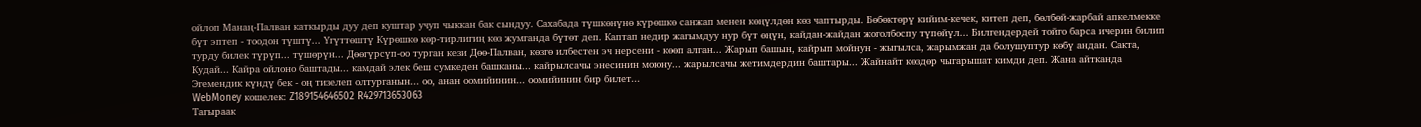ойлоп Манаң-Палван каткырды дуу деп куштар учуп чыккан бак сындуу. Сахабада түшкөнүнө күрөшкө санжап менен көңүлдөн көз чаптырды. Бөбөктөрү кийим-кечек, китеп деп, бөлбөй-жарбай апкелмекке бүт эптеп - тоодон түштү... Үгүттөштү Күрөшкө көр-тирлигиң көз жумганда бүтөт деп. Каптап недир жагымдуу нур бүт өңүн, кайдан-жайдан жоголбоспу түпөйүл... Билгендердей тойго барса ичерин билип турду билек түрүп... түшөрүн... Дөөгүрсүп-оо турган кези Дөө-Палван, көзгө илбестен эч нерсени - көөп алган... Жарып башын, кайрып мойнун - жыгылса, жарымжан да болушуптур көбү андан. Сакта, Кудай... Кайра ойлоно баштады... камдай элек беш сумкеден башканы... кайрылсачы энесинин моюну... жарылсачы жетимдердин баштары... Жайнайт көздөр чыгарышат кимди деп. Жана айтканда Эгемендик күндү бек - оң тизелеп олтурганын... оо, анан оомийинин... оомийинин бир билет...
WebMoney кошелек: Z189154646502 R429713653063
Тагыраак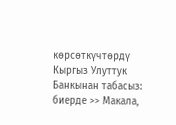көрсөткүчтөрдү Кыргыз Улуттук Банкынан табасыз: биерде >> Макала,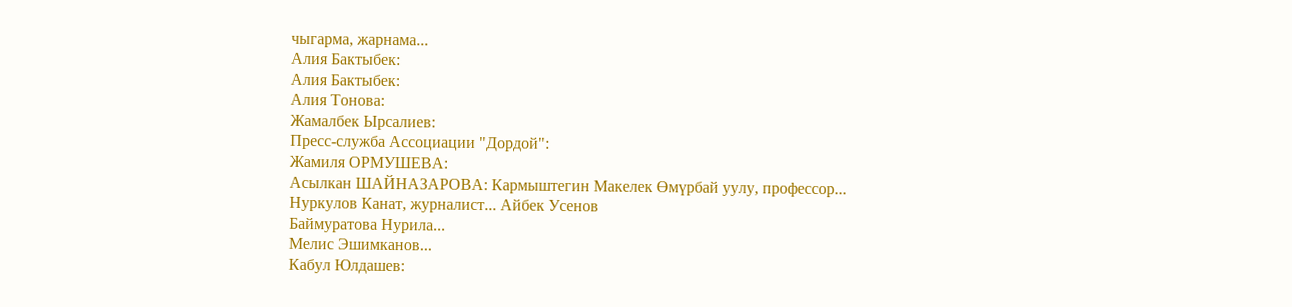чыгарма, жарнама...
Алия Бактыбек:
Алия Бактыбек:
Алия Тонова:
Жамалбек Ырсалиев:
Пресс-служба Ассоциации "Дордой":
Жамиля ОРМУШЕВА:
Асылкан ШАЙНАЗАРОВА: Кармыштегин Макелек Өмүрбай уулу, профессор...
Нуркулов Канат, журналист... Айбек Усенов
Баймуратова Нурила...
Мелис Эшимканов...
Кабул Юлдашев: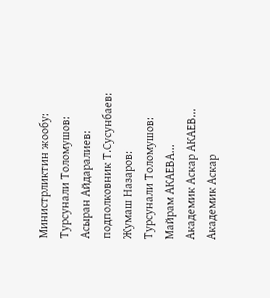Министрликтин жообу:
Турсунали Толомушов:
Асыран Айдаралиев:
подполковник Т.Сусунбаев:
Жумаш Назаров:
Турсунали Толомушов:
Майрам АКАЕВА...
Академик Аскар АКАЕВ...
Академик Аскар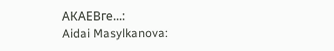АКАЕВге...:
Aidai Masylkanova: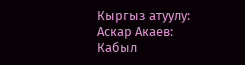Кыргыз атуулу:
Аскар Акаев:
Кабыл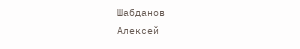Шабданов
Алексей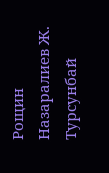Рощин
Назаралиев Ж.
Турсунбай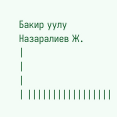Бакир уулу
Назаралиев Ж.
|
|
|
| |||||||||||||||||